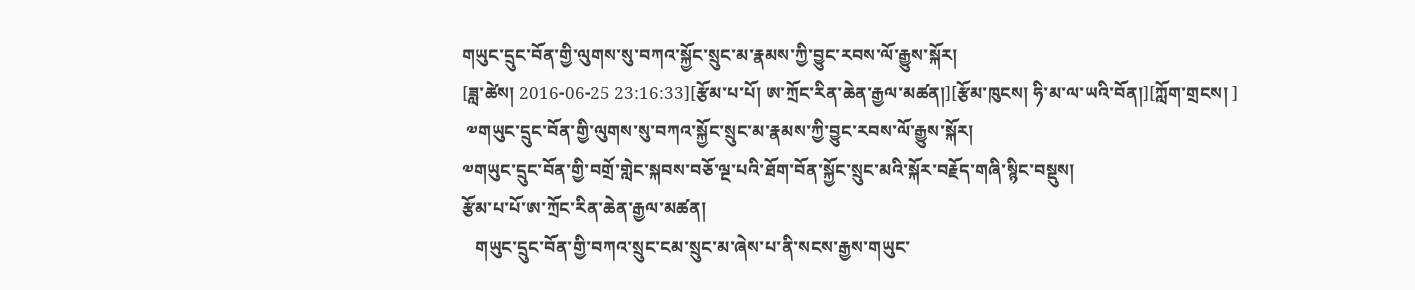གཡུང་དྲུང་བོན་གྱི་ལུགས་སུ་བཀའ་སྐྱོང་སྲུང་མ་རྣམས་ཀྱི་བྱུང་རབས་ལོ་རྒྱུས་སྐོར།
[ཟླ་ཚེས། 2016-06-25 23:16:33][རྩོམ་པ་པོ། ཨ་ཀྲོང་རིན་ཆེན་རྒྱལ་མཚན།][རྩོམ་ཁུངས། ཧི་མ་ལ་ཡའི་བོན།][ཀློག་གྲངས། ]
 ༧གཡུང་དྲུང་བོན་གྱི་ལུགས་སུ་བཀའ་སྐྱོང་སྲུང་མ་རྣམས་ཀྱི་བྱུང་རབས་ལོ་རྒྱུས་སྐོར།
༧གཡུང་དྲུང་བོན་གྱི་བགྲོ་གླེང་སྐབས་བཅོ་ལྔ་པའི་ཐོག་བོན་སྐྱོང་སྲུང་མའི་སྐོར་བརྗོད་གཞི་སྙིང་བསྡུས།
རྩོམ་པ་པོ་ཨ་ཀྲོང་རིན་ཆེན་རྒྱལ་མཚན།
   གཡུང་དྲུང་བོན་གྱི་བཀའ་སྲུང་ངམ་སྲུང་མ་ཞེས་པ་ནི་སངས་རྒྱས་གཡུང་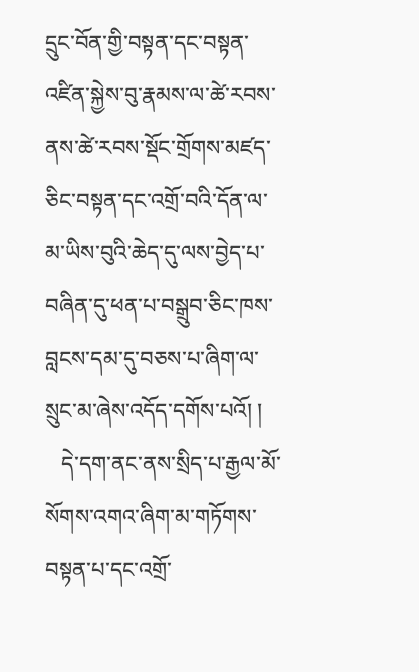དྲུང་བོན་གྱི་བསྟན་དང་བསྟན་འཛིན་སྐྱེས་བུ་རྣམས་ལ་ཚེ་རབས་ནས་ཚེ་རབས་སྡོང་གྲོགས་མཛད་ཅིང་བསྟན་དང་འགྲོ་བའི་དོན་ལ་མ་ཡིས་བུའི་ཆེད་དུ་ལས་བྱེད་པ་བཞིན་དུ་ཕན་པ་བསྒྲུབ་ཅིང་ཁས་བླངས་དམ་དུ་བཅས་པ་ཞིག་ལ་སྲུང་མ་ཞེས་འདོད་དགོས་པའོ། །
   དེ་དག་ནང་ནས་སྲིད་པ་རྒྱལ་མོ་སོགས་འགའ་ཞིག་མ་གཏོགས་བསྟན་པ་དང་འགྲོ་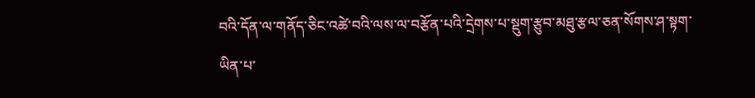བའི་དོན་ལ་གནོད་ཅིང་འཚེ་བའི་ལས་ལ་བརྩོན་པའི་དྲེགས་པ་སྡུག་རྩུབ་མཐུ་རྩལ་ཅན་སོགས་ཤ་སྟག་ཡིན་པ་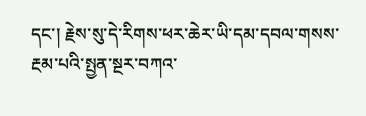དང་། རྗེས་སུ་དེ་རིགས་ཕར་ཆེར་ཡི་དམ་དབལ་གསས་རྔམ་པའི་སྤྱན་སྔར་བཀའ་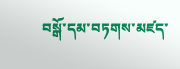བསྒོ་དམ་བཏགས་མཛད་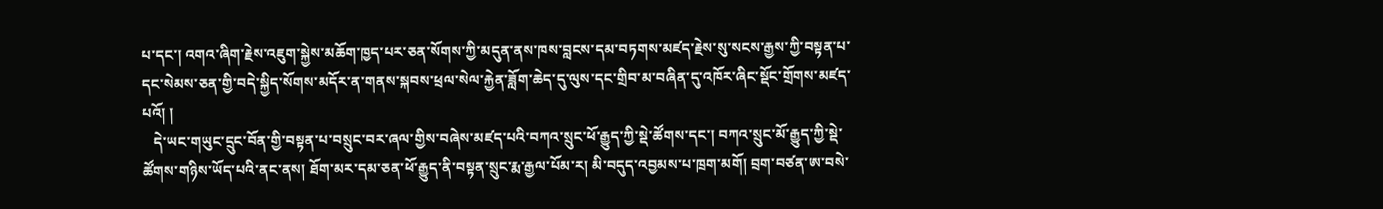པ་དང་། འགའ་ཞིག་རྗེས་འཇུག་སྐྱེས་མཆོག་ཁྱད་པར་ཅན་སོགས་ཀྱི་མདུན་ནས་ཁས་བླངས་དམ་བཏགས་མཛད་རྗེས་སུ་སངས་རྒྱས་ཀྱི་བསྟན་པ་དང་སེམས་ཅན་གྱི་བདེ་སྐྱིད་སོགས་མདོར་ན་གནས་སྐབས་ཕྲལ་སེལ་རྐྱེན་ཟློག་ཆེད་དུ་ལུས་དང་གྲིབ་མ་བཞིན་དུ་འཁོར་ཞིང་སྡོང་གྲོགས་མཛད་པའོ། །
   དེ་ཡང་གཡུང་དྲུང་བོན་གྱི་བསྟན་པ་བསྲུང་བར་ཞལ་གྱིས་བཞེས་མཛད་པའི་བཀའ་སྲུང་ཕོ་རྒྱུད་ཀྱི་སྡེ་ཚོགས་དང་། བཀའ་སྲུང་མོ་རྒྱུད་ཀྱི་སྡེ་ཚོགས་གཉིས་ཡོད་པའི་ནང་ནས། ཐོག་མར་དམ་ཅན་ཕོ་རྒྱུད་ནི་བསྟན་སྲུང་རྨ་རྒྱལ་པོམ་ར། མི་བདུད་འབྱམས་པ་ཁྲག་མགོ། བྲག་བཙན་ཨ་བསེ་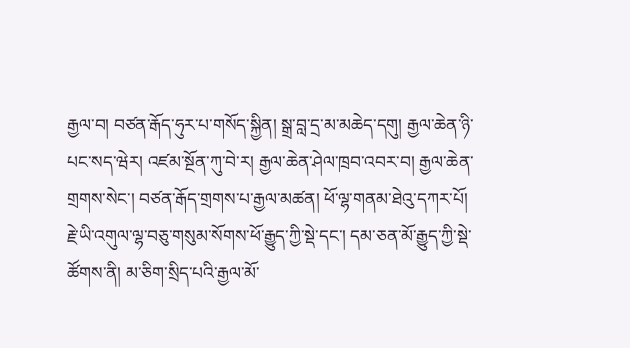རྒྱལ་བ། བཙན་རྒོད་ཧུར་པ་གསོད་སྐྱིན། སྒྲ་བླ་དྲ་མ་མཆེད་དགུ། རྒྱལ་ཆེན་ཉི་པང་སད་ཝེར། འཛམ་སྔོན་ཀུ་བེ་ར། རྒྱལ་ཆེན་ཤེལ་ཁྲབ་འབར་བ། རྒྱལ་ཆེན་གྲགས་སེང་། བཙན་རྒོད་གྲགས་པ་རྒྱལ་མཚན། ཕོ་ལྷ་གནམ་ཐེའུ་དཀར་པོ། རྗེ་ཡི་འགུལ་ལྷ་བཅུ་གསུམ་སོགས་ཕོ་རྒྱུད་ཀྱི་སྡེ་དང་། དམ་ཅན་མོ་རྒྱུད་ཀྱི་སྡེ་ཚོགས་ནི། མ་ཅིག་སྲིད་པའི་རྒྱལ་མོ་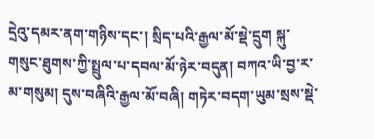དྲེའུ་དམར་ནག་གཉིས་དང་། སྲིད་པའི་རྒྱལ་མོ་སྡེ་དྲུག སྐུ་གསུང་ཐུགས་ཀྱི་སྤྲུལ་པ་དབལ་མོ་ཉེར་བདུན། བཀའ་ཡི་བྱ་ར་མ་གསུམ། དུས་བཞིའི་རྒྱལ་མོ་བཞི། གཏེར་བདག་ཡུམ་སྲས་སྡེ་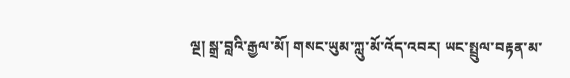ལྔ། སྒྲ་བླའི་རྒྱལ་མོ། གསང་ཡུམ་ཀླུ་མོ་འོད་འབར། ཡང་སྤྲུལ་བརྟན་མ་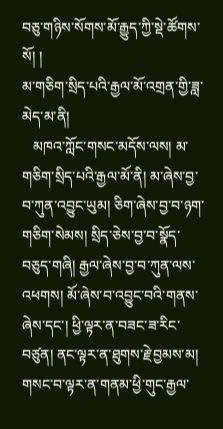བཅུ་གཉིས་སོགས་མོ་རྒྱུད་ཀྱི་སྡེ་ཚོགས་སོ། །
མ་གཅིག་སྲིད་པའི་རྒྱལ་མོ་འགྲན་གྱི་ཟླ་མེད་མ་ནི།
   མཁའ་ཀློང་གསང་མདོས་ལས། མ་གཅིག་སྲིད་པའི་རྒྱལ་མོ་ནི། མ་ཞེས་བྱ་བ་ཀུན་འབྱུང་ཡུམ། ཅིག་ཞེས་བྱ་བ་ཉག་གཅིག་སེམས། སྲིད་ཅེས་བྱ་བ་སྣོད་བཅུད་གཞི། རྒྱལ་ཞེས་བྱ་བ་ཀུན་ལས་འཕགས། མོ་ཞེས་བ་འབྱུང་བའི་གནས་ཞེས་དང་། ཕྱི་ལྟར་ན་བཟང་ཟ་རིང་བཙུན། ནང་ལྟར་ན་ཐུགས་རྗེ་བྱམས་མ། གསང་བ་ལྟར་ན་གནམ་ཕྱི་གུང་རྒྱལ་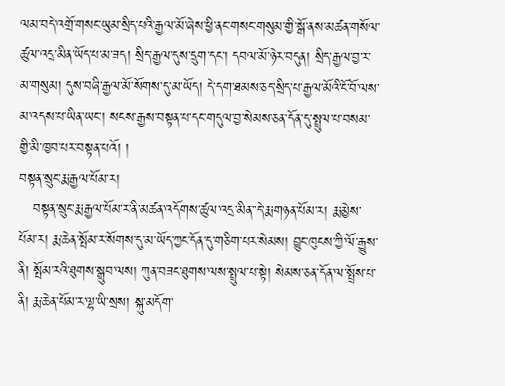ལམ་བདེ་འགྲོ་གསང་ཡུམ་སྲིད་པའི་རྒྱལ་མོ་ཞེས་ཕྱི་ནང་གསང་གསུམ་གྱི་སྒོ་ནས་མཚན་གསོལ་ཚུལ་འདྲ་མིན་ཡོད་པ་མ་ཟད། སྲིད་རྒྱལ་དུས་དྲུག་དང་། དབལ་མོ་ཉེར་བདུན། སྲིད་རྒྱལ་བྱ་ར་མ་གསུམ། དུས་བཞི་རྒྱལ་མོ་སོགས་དུ་མ་ཡོད། དེ་དག་ཐམས་ཅད་སྲིད་པ་རྒྱལ་མོའི་ངོ་བོ་ལས་མ་འདས་པ་ཡིན་ཡང་། སངས་རྒྱས་བསྟན་པ་དང་གདུལ་བྱ་སེམས་ཅན་དོན་དུ་སྤྲུལ་པ་བསམ་གྱི་མི་ཁྱབ་པར་བསྟན་པའོ། །
བསྟན་སྲུང་རྨ་རྒྱལ་པོམ་ར།
   བསྟན་སྲུང་རྨ་རྒྱལ་པོམ་ར་ནི་མཚན་འདོགས་ཚུལ་འདྲ་མིན་་དེ་རྨ་གཉན་པོམ་ར། རྨ་མྱེས་པོམ་ར། རྨ་ཆེན་སྤོམ་ར་སོགས་དུ་མ་ཡོད་ཀྱང་དོན་དུ་གཅིག་པར་སེམས། བྱུང་ཁུངས་ཀྱི་ལོ་རྒྱུས་ནི། སྤོམ་རའི་ཐུགས་སྒྲུབ་ལས། ཀུན་བཟང་ཐུགས་ལས་སྤྲུལ་པ་སྟེ། སེམས་ཅན་དོན་ལ་སྤྲོས་པ་ནི། རྨ་ཆེན་པོམ་ར་ལྷ་ཡི་སྲས། སྐུ་མདོག་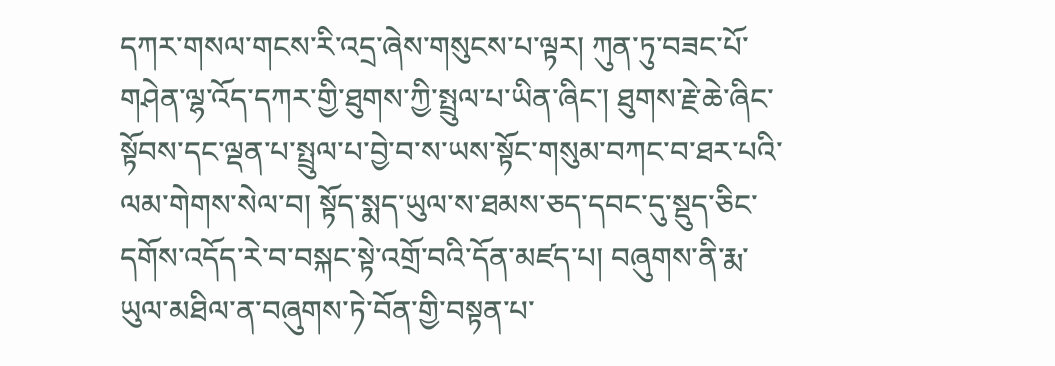དཀར་གསལ་གངས་རི་འདྲ་ཞེས་གསུངས་པ་ལྟར། ཀུན་ཏུ་བཟང་པོ་གཤེན་ལྷ་འོད་དཀར་གྱི་ཐུགས་ཀྱི་སྤྲུལ་པ་ཡིན་ཞིང་། ཐུགས་རྗེ་ཆེ་ཞིང་སྟོབས་དང་ལྡན་པ་སྤྲུལ་པ་བྱེ་བ་ས་ཡས་སྟོང་གསུམ་བཀང་བ་ཐར་པའི་ལམ་གེགས་སེལ་བ། སྟོད་སྨད་ཡུལ་ས་ཐམས་ཅད་དབང་དུ་སྡུད་ཅིང་དགོས་འདོད་རེ་བ་བསྐང་སྟེ་འགྲོ་བའི་དོན་མཛད་པ། བཞུགས་ནི་རྨ་ཡུལ་མཐིལ་ན་བཞུགས་ཏེ་བོན་གྱི་བསྟན་པ་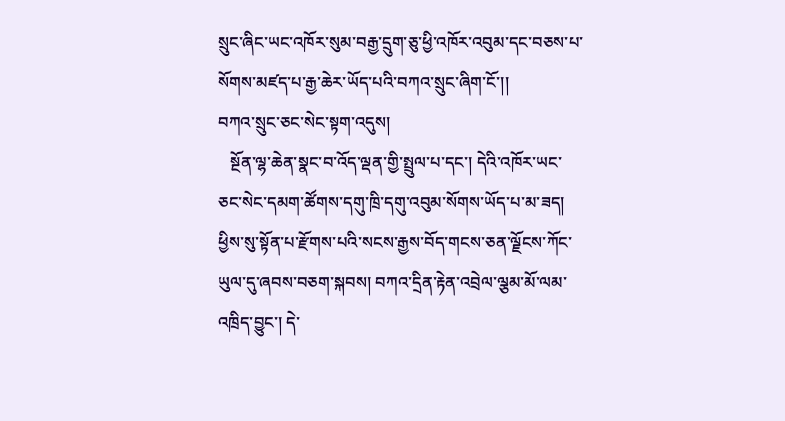སྲུང་ཞིང་ཡང་འཁོར་སུམ་བརྒྱ་དྲུག་ཅུ་ཕྱི་འཁོར་འབུམ་དང་བཅས་པ་སོགས་མཛད་པ་རྒྱ་ཆེར་ཡོད་པའི་བཀའ་སྲུང་ཞིག་ངོ་།།
བཀའ་སྲུང་ཅང་སེང་སྟག་འདུས།
   སྔོན་ལྷ་ཆེན་སྣང་བ་འོད་ལྡན་གྱི་སྤྲུལ་པ་དང་། དེའི་འཁོར་ཡང་ཅང་སེང་དམག་ཚོགས་དགུ་ཁྲི་དགུ་འབུམ་སོགས་ཡོད་པ་མ་ཟད། ཕྱིས་སུ་སྟོན་པ་རྫོགས་པའི་སངས་རྒྱས་བོད་གངས་ཅན་ལྗོངས་ཀོང་ཡུལ་དུ་ཞབས་བཅག་སྐབས། བཀའ་དྲིན་རྟེན་འབྲེལ་ལྕམ་མོ་ལམ་འཁྲིད་བྱུང་། དེ་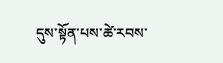དུས་སྟོན་པས་ཚེ་རབས་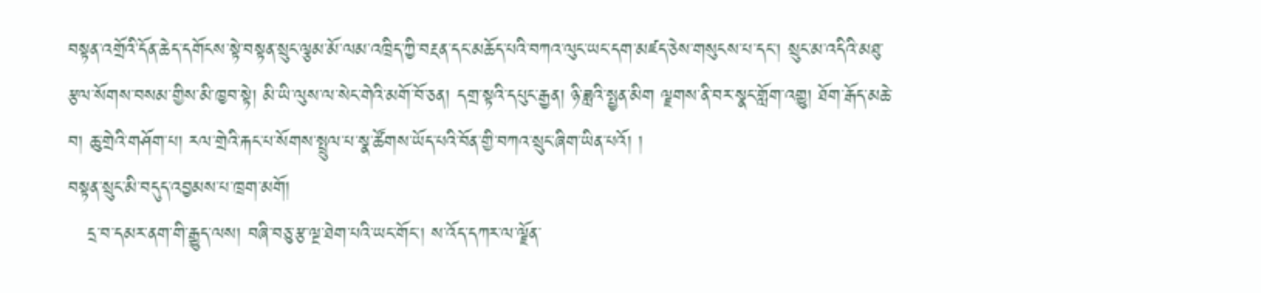བསྟན་འགྲོའི་དོན་ཆེད་དགོངས་སྟེ་བསྟན་སྲུང་ལྕམ་མོ་ལམ་འཁྲིད་ཀྱི་བརྔན་དང་མཆོད་པའི་བཀའ་ལུང་ཡང་དག་མཛད་ཅེས་གསུངས་པ་དང་། སྲུང་མ་འདིའི་མཐུ་རྩལ་སོགས་བསམ་གྱིས་མི་ཁྱབ་སྟེ། མི་ཡི་ལུས་ལ་སེང་གེའི་མགོ་བོ་ཅན། དགྲ་སྟའི་དཔུང་རྒྱན། ཉི་ཟླའི་སྤྱན་མིག ལྗགས་ནི་བར་སྣང་གློག་འགྱུ། ཐོག་རྒོད་མཆེ་བ། ཆུ་གྲེའི་གཤོག་པ། རལ་གྲེའི་རྐང་པ་སོགས་སྤྲུལ་པ་སྣ་ཚོགས་ཡོད་པའི་བོན་གྱི་བཀའ་སྲུང་ཞིག་ཡིན་པའོ། །
བསྟན་སྲུང་མི་བདུད་འབྱམས་པ་ཁྲག་མགོ།
   དྲ་བ་དམར་ནག་གི་རྒྱུད་ལས། བཞི་བཅུ་རྩ་ལྔ་ཐེག་པའི་ཡང་གོང་། ས་འོད་དཀར་ལ་ལྗོན་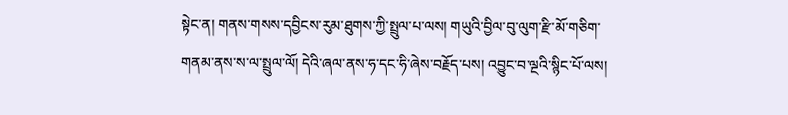སྟེང་ན། གནས་གསས་དབྱིངས་རུམ་ཐུགས་ཀྱི་སྤྲུལ་པ་ལས། གཡུའི་བྱིལ་བུ་ལུག་རྫི་མོ་གཅིག་གནམ་ནས་ས་ལ་སྤྲུལ་ལོ། དེའི་ཞལ་ནས་ཧ་དང་ཧི་ཞེས་བརྗོད་པས། འབྱུང་བ་ལྔའི་སྙིང་པོ་ལས།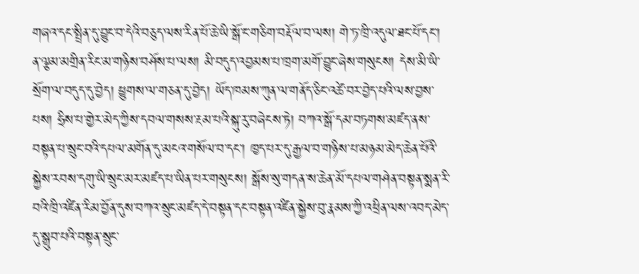གཞའ་དང་སྤྲིན་དུ་བྱུང་བ་དེའི་བཅུད་ལས་རིན་པོ་ཆེ་ཡི་སྒོ་ང་གཅིག་བརྡོལ་བ་ལས། གེ་ཏ་ཁྲི་འདུལ་ཐང་པོ་དང་། ན་ལྕམ་མགྲིན་རིང་མ་གཉིས་བཤོས་པ་ལས། མི་བདུད་འབྱམས་པ་ཁྲག་མགོ་བྱུང་ཞེས་གསུངས། དེས་མི་ཡི་སྲོག་ལ་བདུད་དུ་བྱེད། ཕྱུགས་ལ་གཅན་དུ་བྱེད། ཡོད་ཁམས་ཀུན་ལ་གནོད་ཅིང་འཚེ་བར་བྱེད་པའི་ལས་བྱས་པས། ཧྲིས་པ་གྱེར་མེད་ཀྱིས་དབལ་གསས་རྔམ་པའི་སྐུ་རུ་བཞེངས་ཏེ། བཀའ་སྒོ་དམ་བཏགས་མཛད་ནས་བསྟན་པ་སྲུང་བའི་དཔལ་མགོན་དུ་མངའ་གསོལ་བ་དང་། ཁྱད་པར་དུ་རྒྱལ་བ་གཉིས་པ་མཉམ་མེད་ཆེན་པོའི་སྐྱེས་རབས་དགུ་ཡི་སྲུང་མར་མཛད་པ་ཡིན་པར་གསུངས། སྒོས་སུ་གདན་ས་ཆེན་མོ་དཔལ་གཤེན་བསྟན་སྨན་རི་བའི་ཁྲི་འཛིན་རིམ་བྱོན་དུས་བཀའ་སྲུང་མཛད་དེ་བསྟན་དང་བསྟན་འཛིན་སྐྱེས་བུ་རྣམས་ཀྱི་འཕྲིན་ལས་འབད་མེད་དུ་སྒྲུབ་པའི་བསྟན་སྲུང་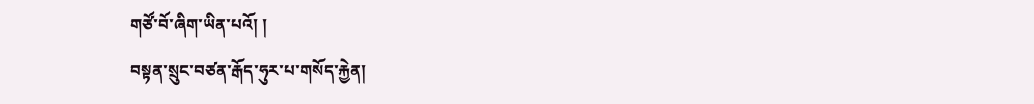གཙོ་བོ་ཞིག་ཡིན་པའོ། །
བསྟན་སྲུང་བཙན་རྒོད་ཧུར་པ་གསོད་རྐྱེན།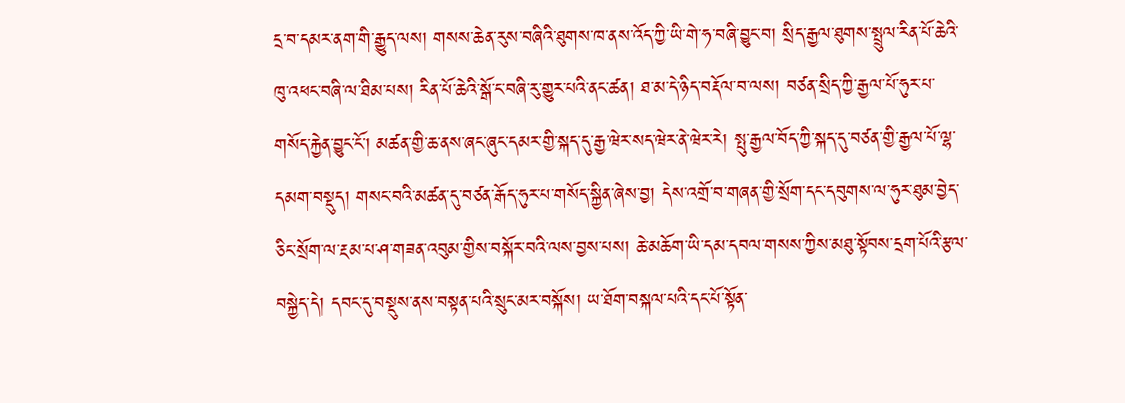དྲ་བ་དམར་ནག་གི་རྒྱུད་ལས། གསས་ཆེན་རུས་བཞིའི་ཐུགས་ཁ་ནས་འོད་ཀྱི་ཡི་གེ་ཧ་བཞི་བྱུང་བ། སྲིད་རྒྱལ་ཐུགས་སྤྲུལ་རིན་པོ་ཆེའི་ཁུ་འཕང་བཞི་ལ་ཐིམ་པས། རིན་པོ་ཆེའི་སྒོ་ང་བཞི་རུ་གྱུར་པའི་ནང་ཚན། ཐ་མ་དེ་ཉིད་བརྡོལ་བ་ལས། བཙན་སྲིད་ཀྱི་རྒྱལ་པོ་ཧུར་པ་གསོད་རྐྱེན་བྱུང་ངོ་། མཚན་གྱི་ཆ་ནས་ཞང་ཞུང་དམར་གྱི་སྐད་དུ་རྒྱ་ཝེར་སད་ཝེར་ནེ་ཝེར་རེ། སྤུ་རྒྱལ་བོད་ཀྱི་སྐད་དུ་བཙན་གྱི་རྒྱལ་པོ་ལྷ་དམག་བསྡུད། གསང་བའི་མཚན་དུ་བཙན་རྒོད་ཧུར་པ་གསོད་སྐྱིན་ཞེས་བྱ། དེས་འགྲོ་བ་གཞན་གྱི་སྲོག་དང་དབུགས་ལ་ཧུར་ཐུམ་བྱེད་ཅིང་སྲོག་ལ་རྔམ་པ་ཤ་གཟན་འབུམ་གྱིས་བསྐོར་བའི་ལས་བྱས་པས། ཆེ་མཆོག་ཡི་དམ་དབལ་གསས་ཀྱིས་མཐུ་སྟོབས་དྲག་པོའི་རྩལ་བསྐྱེད་དེ། དབང་དུ་བསྡུས་ནས་བསྟན་པའི་སྲུང་མར་བསྐོས། ཡ་ཐོག་བསྐལ་པའི་དང་པོ་སྟོན་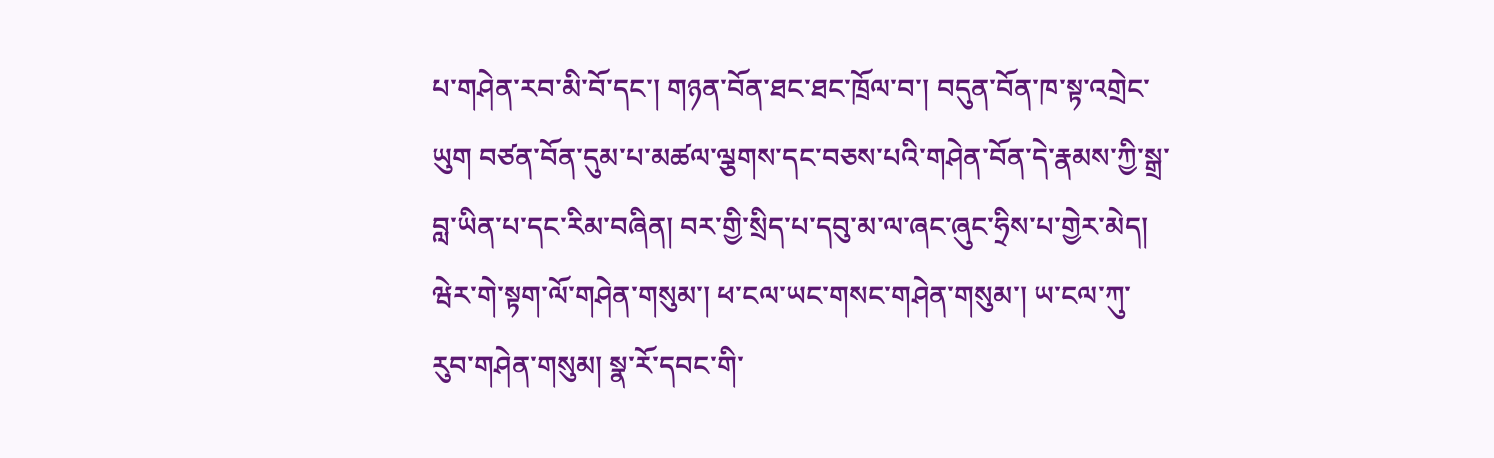པ་གཤེན་རབ་མི་བོ་དང་། གཉན་བོན་ཐང་ཐང་ཁྲོལ་བ་། བདུན་བོན་ཁ་སྟ་འགྲེང་ཡུག བཙན་བོན་དུམ་པ་མཚལ་ལྕགས་དང་བཅས་པའི་གཤེན་བོན་དེ་རྣམས་ཀྱི་སྒྲ་བླ་ཡིན་པ་དང་རིམ་བཞིན། བར་གྱི་སྲིད་པ་དབུ་མ་ལ་ཞང་ཞུང་ཧྲིས་པ་གྱེར་མེད། ཝེར་གེ་སྟག་ལོ་གཤེན་གསུམ་། ཕ་ངལ་ཡང་གསང་གཤེན་གསུམ་། ཡ་ངལ་ཀུ་རུབ་གཤེན་གསུམ། སྣ་རོ་དབང་གི་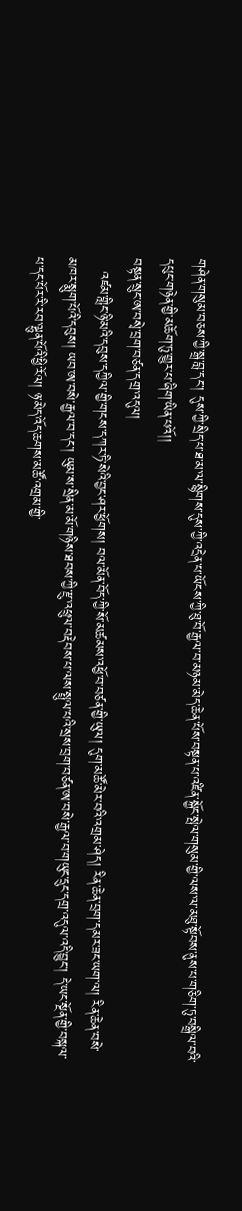གཤེན་གསུམ་བཅས་ཀྱི་སྒྲ་བླ་དང་། དུས་ཀྱི་སྲིད་པ་ཐ་མ་ལ་སྙིགས་དུས་ཀྱི་འདྲེན་པ་ཡོངས་ཀྱི་ཐུ་བོ་རྒྱལ་བ་མཉམ་མེད་ཆེན་པོས་བསྟན་པ་འཛིན་སྐྱོང་སྤེལ་གསུམ་གྱི་ལས་ལ་མཐུ་སྟོབས་ནུས་པ་གཅིག་ཏུ་བསྒྲིལ་བའི་དཔུང་གཉེན་གྱི་མཆོག་ཏུ་གྱུར་པ་ཞིག་ཡིན་པའོ།།
བསྟན་སྲུང་ཨ་བསྭེ་བྲག་བཙན་དགྲ་འདུལ།
   འཛམ་གླིང་ཉི་མའི་དབུས་དཀྱིལ་གྱི་གངས་དཀར་ཏི་སེའི་བྱང་ཤར་ཕྱོགས། བལ་མོན་བོད་ཀྱི་སོ་མཚམས་འཕྱོ་བ་བཙན་གྱི་ཡུལ། དུག་མཚོ་མེར་བའི་འགྲམ་ཤེད། རིན་ཆེན་བྲག་དམར་ཟང་ཡག་ལ། རིན་ཆེན་བསེ་མཁར་སྨུག་པོའི་དབུས། ཡབ་ཨ་བསེ་རྒྱལ་བ་དང་། ཡུམ་ས་སྲིན་མ་མོ་གཉིས་ཐབས་ཀྱི་རྫུ་འཕྲུལ་བརྡེབས་པ་ལས་སྤྲུལ་པའི་སྲས་བྲག་བཙན་ཨ་བསེ་རྒྱལ་བ་གཡུང་དྲུང་དགྲ་འདུལ་འདི་བྱུང་། དེ་ཡང་སྔོན་གྱི་བསྐལ་པ་དང་པོར་རི་རབ་ལྷུན་པོའི་ཕྱི་རོལ། ཉ་མེད་འོད་ཆགས་མཚོ་འགྲམ་གྱི་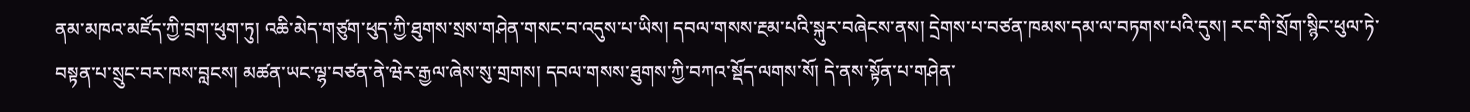ནམ་མཁའ་མཛོད་ཀྱི་བྲག་ཕུག་ཏུ། འཆི་མེད་གཙུག་ཕུད་ཀྱི་ཐུགས་སྲས་གཤེན་གསང་བ་འདུས་པ་ཡིས། དབལ་གསས་རྔམ་པའི་སྐུར་བཞེངས་ནས། དྲེགས་པ་བཙན་ཁམས་དམ་ལ་བཏགས་པའི་དུས། རང་གི་སྲོག་སྙིང་ཕུལ་ཏེ་བསྟན་པ་སྲུང་བར་ཁས་བླངས། མཚན་ཡང་ལྷ་བཙན་ནེ་ཝེར་རྒྱལ་ཞེས་སུ་གྲགས། དབལ་གསས་ཐུགས་ཀྱི་བཀའ་སྡོད་ལགས་སོ། དེ་ནས་སྟོན་པ་གཤེན་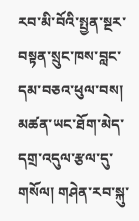རབ་མི་བོའི་སྤྱན་སྔར་བསྟན་སྲུང་ཁས་བླང་དམ་བཅའ་ཕུལ་བས། མཚན་ཡང་ཐོག་མེད་དགྲ་འདུལ་རྩལ་དུ་གསོལ། གཤེན་རབ་སྐུ་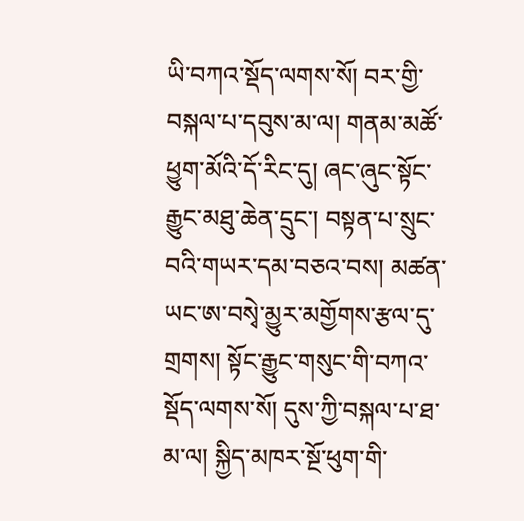ཡི་བཀའ་སྡོད་ལགས་སོ། བར་གྱི་བསྐལ་པ་དབུས་མ་ལ། གནམ་མཚོ་ཕྱུག་མོའི་དོ་རིང་དུ། ཞང་ཞུང་སྟོང་རྒྱུང་མཐུ་ཆེན་དྲུང་། བསྟན་པ་སྲུང་བའི་གཡར་དམ་བཅའ་བས། མཚན་ཡང་ཨ་བསྭེ་མྱུར་མགྱོགས་རྩལ་དུ་གྲགས། སྟོང་རྒྱུང་གསུང་གི་བཀའ་སྡོད་ལགས་སོ། དུས་ཀྱི་བསྐལ་པ་ཐ་མ་ལ། སྐྱིད་མཁར་སྔོ་ཕུག་གི་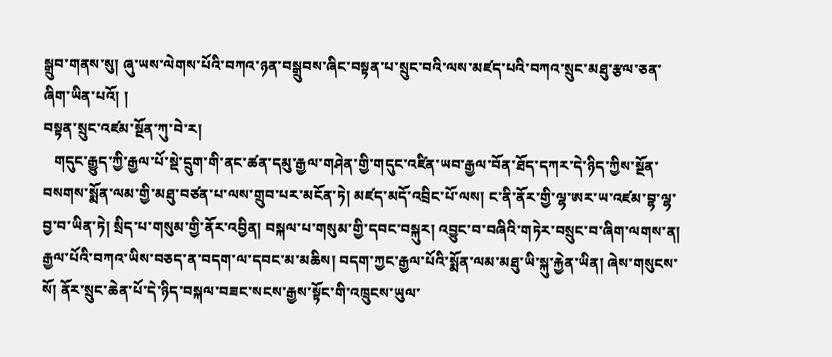སྒྲུབ་གནས་སུ། ཞུ་ཡས་ལེགས་པོའི་བཀའ་ཉན་བསྒྲུབས་ཞིང་བསྟན་པ་སྲུང་བའི་ལས་མཛད་པའི་བཀའ་སྲུང་མཐུ་རྩལ་ཅན་ཞིག་ཡིན་པའོ། །
བསྟན་སྲུང་འཛམ་སྔོན་ཀུ་བེ་ར།
   གདུང་རྒྱུད་ཀྱི་རྒྱལ་པོ་སྡེ་དྲུག་གི་ནང་ཚན་དམུ་རྒྱལ་གཤེན་གྱི་གདུང་འཛིན་ཡབ་རྒྱལ་བོན་ཐོད་དཀར་དེ་ཉིད་ཀྱིས་སྔོན་བསགས་སྨོན་ལམ་གྱི་མཐུ་བཙན་པ་ལས་གྲུབ་པར་མངོན་ཏེ། མཛད་མདོ་འབྲིང་པོ་ལས། ང་ནི་ནོར་གྱི་ལྷ་ཨར་ཡ་འཛམ་བྷ་ལྷ་བྱ་བ་ཡིན་ཏེ། སྲིད་པ་གསུམ་གྱི་ནོར་འབྱིན། བསྐལ་པ་གསུམ་གྱི་དབང་བསྐུར། འབྱུང་བ་བཞིའི་གཏེར་བསྲུང་བ་ཞིག་ལགས་ན། རྒྱལ་པོའི་བཀའ་ཡིས་བཅད་ན་བདག་ལ་དབང་མ་མཆིས། བདག་ཀྱང་རྒྱལ་པོའི་སྨོན་ལམ་མཐུ་ཡི་སྐུ་རྐྱེན་ཡིན། ཞེས་གསུངས་སོ། ནོར་སྲུང་ཆེན་པོ་དེ་ཉིད་བསྐལ་བཟང་སངས་རྒྱས་སྟོང་གི་འཁྲུངས་ཡུལ་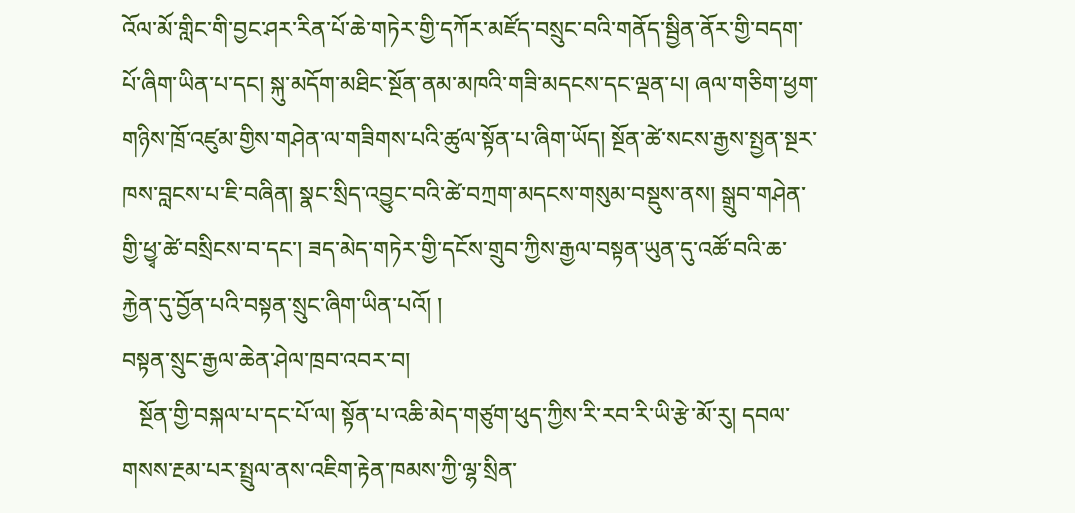འོལ་མོ་གླིང་གི་བྱང་ཤར་རིན་པོ་ཆེ་གཏེར་གྱི་དཀོར་མཛོད་བསྲུང་བའི་གནོད་སྦྱིན་ནོར་གྱི་བདག་པོ་ཞིག་ཡིན་པ་དང། སྐུ་མདོག་མཐིང་སྔོན་ནམ་མཁའི་གཟི་མདངས་དང་ལྡན་པ། ཞལ་གཅིག་ཕྱག་གཉིས་ཁྲོ་འཛུམ་གྱིས་གཤེན་ལ་གཟིགས་པའི་ཚུལ་སྟོན་པ་ཞིག་ཡོད། སྔོན་ཚེ་སངས་རྒྱས་སྤྱན་སྔར་ཁས་བླངས་པ་ཇི་བཞིན། སྣང་སྲིད་འབྱུང་བའི་ཚེ་བཀྲག་མདངས་གསུམ་བསྡུས་ནས། སྒྲུབ་གཤེན་གྱི་ཕྱྭ་ཚེ་བསྲིངས་བ་དང་། ཟད་མེད་གཏེར་གྱི་དངོས་གྲུབ་ཀྱིས་རྒྱལ་བསྟན་ཡུན་དུ་འཚོ་བའི་ཆ་རྐྱེན་དུ་བྱོན་པའི་བསྟན་སྲུང་ཞིག་ཡིན་པའོ། །
བསྟན་སྲུང་རྒྱལ་ཆེན་ཤེལ་ཁྲབ་འབར་བ།
   སྔོན་གྱི་བསྐལ་པ་དང་པོ་ལ། སྟོན་པ་འཆི་མེད་གཙུག་ཕུད་ཀྱིས་རི་རབ་རི་ཡི་རྩེ་མོ་རུ། དབལ་གསས་རྔམ་པར་སྤྲུལ་ནས་འཇིག་རྟེན་ཁམས་ཀྱི་ལྷ་སྲིན་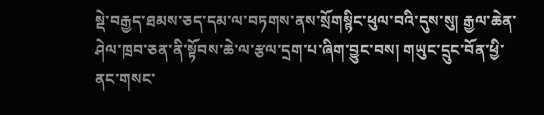སྡེ་བརྒྱད་ཐམས་ཅད་དམ་ལ་བཏགས་ནས་སྲོགསྙིང་ཕུལ་བའི་དུས་སུ། རྒྱལ་ཆེན་ཤེལ་ཁྲབ་ཅན་ནི་སྟོབས་ཆེ་ལ་རྩལ་དྲག་པ་ཞིག་བྱུང་བས། གཡུང་དྲུང་བོན་ཕྱི་ནང་གསང་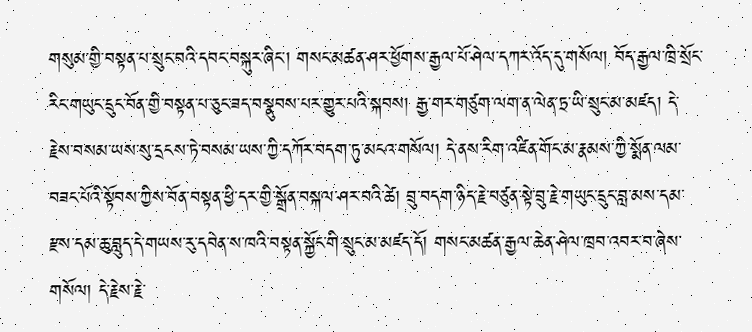གསུམ་གྱི་བསྟན་པ་སྲུང་བའི་དབང་བསྐུར་ཞིང་། གསང་མཚན་ཤར་ཕྱོགས་རྒྱལ་པོ་ཤེལ་དཀར་འོད་དུ་གསོལ། བོད་རྒྱལ་ཁྲི་སྲོང་རིང་གཡུང་དྲུང་བོན་གྱི་བསྟན་པ་ཅུང་ཟད་བསྣུབས་པར་གྱུར་པའི་སྐབས། རྒྱ་གར་གཙུག་ལག་ན་ལེན་ཏྲ་ཡི་སྲུང་མ་མཛད། དེ་རྗེས་བསམ་ཡས་སུ་དྲངས་ཏེ་བསམ་ཡས་ཀྱི་དཀོར་བདག་ཏུ་མངའ་གསོལ། དེ་ནས་རིག་འཛིན་གོང་མ་རྣམས་ཀྱི་སྨོན་ལམ་བཟང་པོའི་སྟོབས་ཀྱིས་བོན་བསྟན་ཕྱི་དར་གྱི་སྒྲོན་བསྐལ་ཤར་བའི་ཚེ། བྲུ་བདག་ཉིད་རྗེ་བཙུན་སྟེ་བྲུ་རྗེ་གཡུང་དྲུང་བླ་མས་དམ་རྫས་དམ་ཆུ་བླུད་དེ་གཡས་རུ་དབེན་ས་ཁའི་བསྟན་སྐྱོང་གི་སྲུང་མ་མཛད་དོ། གསང་མཚན་རྒྱལ་ཆེན་ཤེལ་ཁྲབ་འབར་བ་ཞེས་གསོལ། དེ་རྗེས་རྗེ་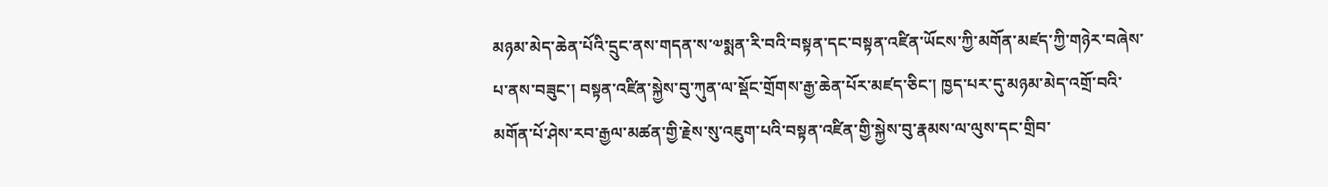མཉམ་མེད་ཆེན་པོའི་དྲུང་ནས་གདན་ས་༧སྨན་རི་བའི་བསྟན་དང་བསྟན་འཛིན་ཡོངས་ཀྱི་མགོན་མཛད་ཀྱི་གཉེར་བཞེས་པ་ནས་བཟུང་། བསྟན་འཛིན་སྐྱེས་བུ་ཀུན་ལ་སྡོང་གྲོགས་རྒྱ་ཆེན་པོར་མཛད་ཅིང་། ཁྱད་པར་དུ་མཉམ་མེད་འགྲོ་བའི་མགོན་པོ་ཤེས་རབ་རྒྱལ་མཚན་གྱི་རྗེས་སུ་འཇུག་པའི་བསྟན་འཛིན་གྱི་སྐྱེས་བུ་རྣམས་ལ་ལུས་དང་གྲིབ་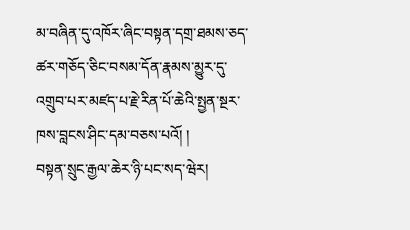མ་བཞིན་དུ་འཁོར་ཞིང་བསྟན་དགྲ་ཐམས་ཅད་ཚར་གཅོད་ཅིང་བསམ་དོན་རྣམས་མྱུར་དུ་འགྲུབ་པར་མཛད་པ་རྗེ་རིན་པོ་ཆེའི་སྤྱན་སྔར་ཁས་བླངས་ཤིང་དམ་བཅས་པའོ། །
བསྟན་སྲུང་རྒྱལ་ཆེར་ཉི་པང་སད་ཝེར།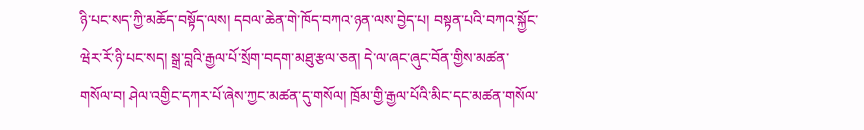ཉི་པང་སད་ཀྱི་མཆོད་བསྟོད་ལས། དབལ་ཆེན་གེ་ཁོད་བཀའ་ཉན་ལས་བྱེད་པ། བསྟན་པའི་བཀའ་སྐྱོང་ཝེར་རོ་ཉི་པང་སད། སྒྲ་བླའི་རྒྱལ་པོ་སྲོག་བདག་མཐུ་རྩལ་ཅན། དེ་ལ་ཞང་ཞུང་བོན་གྱིས་མཚན་གསོལ་བ། ཤེལ་འགྱིང་དཀར་པོ་ཞེས་ཀྱང་མཚན་དུ་གསོལ། ཁྲོམ་གྱི་རྒྱལ་པོའི་མིང་དང་མཚན་གསོལ་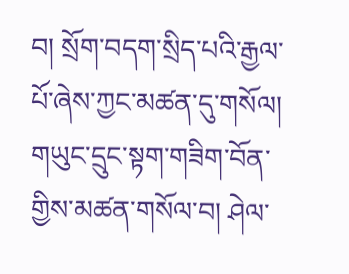བ། སྲོག་བདག་སྲིད་པའི་རྒྱལ་པོ་ཞེས་ཀྱང་མཚན་དུ་གསོལ། གཡུང་དྲུང་སྟག་གཟིག་བོན་གྱིས་མཚན་གསོལ་བ། ཤེལ་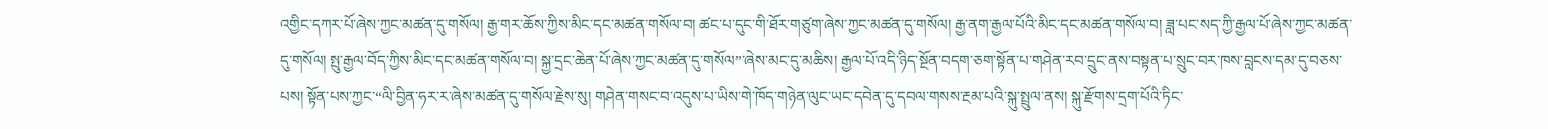འགྱིང་དཀར་པོ་ཞེས་ཀྱང་མཚན་དུ་གསོལ། རྒྱ་གར་ཆོས་ཀྱིས་མིང་དང་མཚན་གསོལ་བ། ཚང་པ་དུང་གི་ཐོར་གཙུག་ཞེས་ཀྱང་མཚན་དུ་གསོལ། རྒྱ་ནག་རྒྱལ་པོའི་མིང་དང་མཚན་གསོལ་བ། ཟླ་པང་སད་ཀྱི་རྒྱལ་པོ་ཞེས་ཀྱང་མཚན་དུ་གསོལ། སྤུ་རྒྱལ་བོད་ཀྱིས་མིང་དང་མཚན་གསོལ་བ། སྐྱ་དྲང་ཆེན་པོ་ཞེས་ཀྱང་མཚན་དུ་གསོལ”་ཞེས་མང་དུ་མཆིས། རྒྱལ་པོ་འདི་ཉིད་སྔོན་བདག་ཅག་སྟོན་པ་གཤེན་རབ་དྲུང་ནས་བསྟན་པ་སྲུང་བར་ཁས་བླངས་དམ་དུ་བཅས་པས། སྟོན་པས་ཀྱང་“ལི་བྱིན་ཧར་ར་ཞེས་མཚན་དུ་གསོལ་རྗེས་སུ། གཤེན་གསང་བ་འདུས་པ་ཡིས་གེ་ཁོད་གཉེན་ལུང་ཡང་དབེན་དུ་དབལ་གསས་རྔམ་པའི་སྐུ་སྤྲུལ་ནས། སྐུ་རྫོགས་དྲག་པོའི་ཏིང་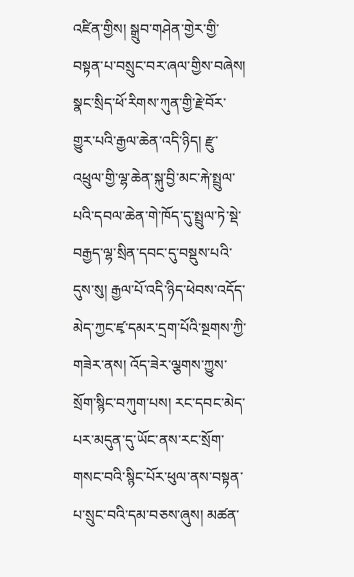འཛིན་གྱིས། སྒྲུབ་གཤེན་གྱེར་གྱི་བསྟན་པ་བསྲུང་བར་ཞལ་གྱིས་བཞེས། སྣང་སྲིད་ཕོ་རིགས་ཀུན་གྱི་རྗེ་བོར་གྱུར་པའི་རྒྱལ་ཆེན་འདི་ཉིད། རྫུ་འཕྲུལ་གྱི་ལྷ་ཆེན་སྐུ་བྱི་མང་རྐེ་སྤྲུལ་པའི་དབལ་ཆེན་གེ་ཁོད་དུ་སྤྲུལ་ཏེ་སྡེ་བརྒྱད་ལྷ་སྲིན་དབང་དུ་བསྡུས་པའི་དུས་སུ། རྒྱལ་པོ་འདི་ཉིད་ཕེབས་འདོད་མེད་ཀྱང་ཛྭ་དམར་དྲག་པོའི་སྔགས་ཀྱི་གཟེར་ནས། འོད་ཟེར་ལྕགས་ཀྱུས་སྲོག་སྙིང་བཀུག་པས། རང་དབང་མེད་པར་མདུན་དུ་ཡོང་ནས་རང་སྲོག་གསང་བའི་སྙིང་པོར་ཕུལ་ནས་བསྟན་པ་སྲུང་བའི་དམ་བཅས་ཞུས། མཚན་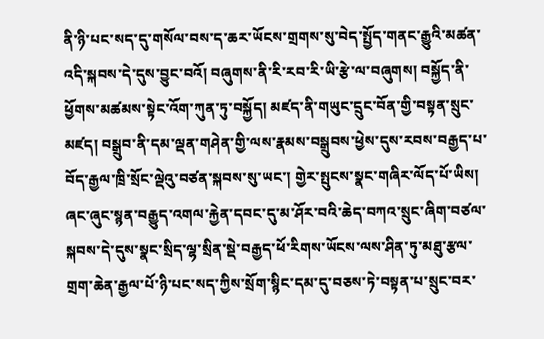ནི་ཉི་པང་སད་དུ་གསོལ་བས་ད་ཆར་ཡོངས་གྲགས་སུ་བེད་སྤྱོད་གནང་རྒྱུའི་མཚན་འདི་སྐབས་དེ་དུས་བྱུང་བའོ། བཞུགས་ནི་རི་རབ་རི་ཡི་རྩེ་ལ་བཞུགས། བསྐྱོད་ནི་ཕྱོགས་མཚམས་སྟེང་འོག་ཀུན་ཏུ་བསྐྱོད། མཛད་ནི་གཡུང་དྲུང་བོན་གྱི་བསྟན་སྲུང་མཛད། བསྒྲུབ་ནི་དམ་ལྡན་གཤེན་གྱི་ལས་རྣམས་བསྒྲུབས་ཕྱེས་དུས་རབས་བརྒྱད་པ་བོད་རྒྱལ་ཁྲི་སྲོང་ལྡེའུ་བཙན་སྐབས་སུ་ཡང་། གྱེར་སྤུངས་སྣང་གཞིར་ལོད་པོ་ཡིས། ཞང་ཞུང་སྙན་བརྒྱུད་འགལ་རྐྱེན་དབང་དུ་མ་ཤོར་བའི་ཆེད་བཀའ་སྲུང་ཞིག་བཙལ་སྐབས་དེ་དུས་སྣང་སྲིད་ལྷ་སྲིན་སྡེ་བརྒྱད་ཕོ་རིགས་ཡོངས་ལས་ཤིན་ཏུ་མཐུ་རྩལ་གྲག་ཆེན་རྒྱལ་པོ་ཉི་པང་སད་ཀྱིས་སྲོག་སྙིང་དམ་དུ་བཅས་ཏེ་བསྟན་པ་སྲུང་བར་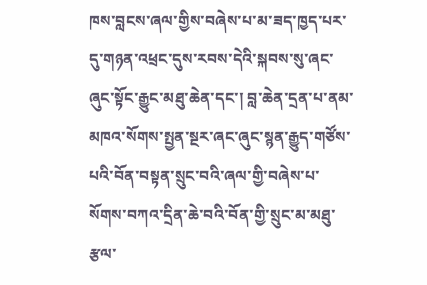ཁས་བླངས་ཞལ་གྱིས་བཞེས་པ་མ་ཟད་ཁྱད་པར་དུ་གཉན་འཕྲང་དུས་རབས་དེའི་སྐབས་སུ་ཞང་ཞུང་སྟོང་རྒྱུང་མཐུ་ཆེན་དང་། བླ་ཆེན་དྲན་པ་ནམ་མཁའ་སོགས་སྤྱན་སྔར་ཞང་ཞུང་སྙན་རྒྱུད་གཙོས་པའི་བོན་བསྟན་སྲུང་བའི་ཞལ་གྱི་བཞེས་པ་སོགས་བཀའ་དྲིན་ཆེ་བའི་བོན་གྱི་སྲུང་མ་མཐུ་རྩལ་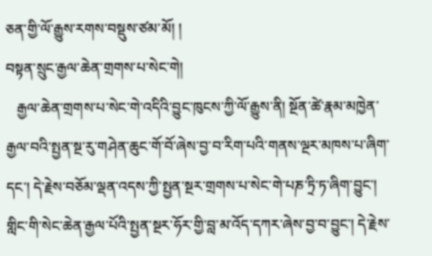ཅན་གྱི་ལོ་རྒྱུས་རགས་བསྡུས་ཙམ་མོ། །
བསྟན་སྲུང་རྒྱལ་ཆེན་གྲགས་པ་སེང་གེ།
   རྒྱལ་ཆེན་གྲགས་པ་སེང་གེ་འདིའི་བྱུང་ཁུངས་ཀྱི་ལོ་རྒྱུས་ནི། སྔོན་ཚེ་རྣམ་མཁྱེན་རྒྱལ་བའི་སྤྱན་སྔ་རུ་གཤེན་ཆུང་གོ་བོ་ཞེས་བྱ་བ་རིག་པའི་གནས་ལྔར་མཁས་པ་ཞིག་དང་། དེ་རྗེས་བཅོམ་ལྡན་འདས་ཀྱི་སྤྱན་སྔར་གྲགས་པ་སེང་གེ་པཎ་ཏྲི་ཏ་ཞིག་བྱུང་། གླིང་གི་སེང་ཆེན་རྒྱལ་པོའི་སྤྱན་སྔར་ཧོར་གྱི་བླ་མ་འོད་དཀར་ཞེས་བྱ་བ་བྱུང་། དེ་རྗེས་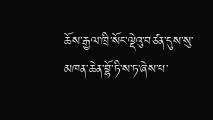ཆོས་རྒྱལ་ཁྲི་སོང་ལྡེའུ་བཙན་དུས་སུ་མཁན་ཆེན་བྷོ་ཏི་ས་ཏ་ཞེས་པ་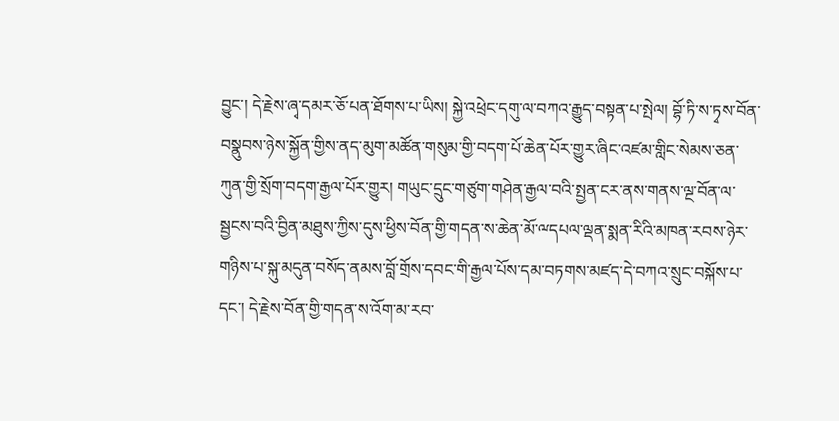བྱུང་། དེ་རྗེས་ཞྭ་དམར་ཅོ་པན་ཐོགས་པ་ཡིས། སྐྱེ་འཕྲེང་དགུ་ལ་བཀའ་རྒྱུད་བསྟན་པ་སྤེལ། བྷོ་ཏི་ས་ཏྭས་བོན་བསྣུབས་ཉེས་སྐྱོན་གྱིས་ནད་མུག་མཚོན་གསུམ་གྱི་བདག་པོ་ཆེན་པོར་གྱུར་ཞིང་འཛམ་གླིང་སེམས་ཅན་ཀུན་གྱི་སྲོག་བདག་རྒྱལ་པོར་གྱུར། གཡུང་དྲུང་གཙུག་གཤེན་རྒྱལ་བའི་སྤྱན་ངར་ནས་གནས་ལྔ་བོན་ལ་སྦྱངས་བའི་བྱིན་མཐུས་ཀྱིས་དུས་ཕྱིས་བོན་གྱི་གདན་ས་ཆེན་མོ་ྋདཔལ་ལྡན་སྨན་རིའི་མཁན་རབས་ཉེར་གཉིས་པ་སྐུ་མདུན་བསོད་ནམས་བློ་གྲོས་དབང་གི་རྒྱལ་པོས་དམ་བཏགས་མཛད་དེ་བཀའ་སྲུང་བསྐོས་པ་དང་། དེ་རྗེས་བོན་གྱི་གདན་ས་འོག་མ་རབ་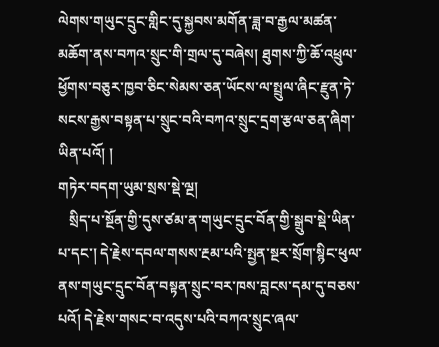ལེགས་གཡུང་དྲུང་གླིང་དུ་སྐྱབས་མགོན་ཟླ་བ་རྒྱལ་མཚན་མཆོག་ནས་བཀའ་སྲུང་གི་གྲལ་དུ་བཞེས། ཐུགས་ཀྱི་ཆོ་འཕྲུལ་ཕྱོགས་བཅུར་ཁྱབ་ཅིང་སེམས་ཅན་ཡོངས་ལ་སྤྲུལ་ཞིང་རྫུན་ཏེ་སངས་རྒྱས་བསྟན་པ་སྲུང་བའི་བཀའ་སྲུང་དྲག་རྩལ་ཅན་ཞིག་ཡིན་པའོ། །
གཏེར་བདག་ཡུམ་སྲས་སྡེ་ལྔ།
   སྲིད་པ་སྔོན་གྱི་དུས་ཙམ་ན་གཡུང་དྲུང་བོན་གྱི་སྒྲུབ་སྡེ་ཡིན་པ་དང་། དེ་རྗེས་དབལ་གསས་རྔམ་པའི་སྤྱན་སྔར་སྲོག་སྙིང་ཕུལ་ནས་གཡུང་དྲུང་བོན་བསྟན་སྲུང་བར་ཁས་བླངས་དམ་དུ་བཅས་པའོ། དེ་རྗེས་གསང་བ་འདུས་པའི་བཀའ་སྲུང་ཞལ་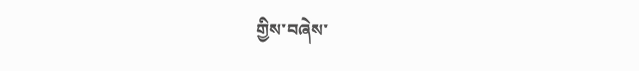གྱིས་བཞེས་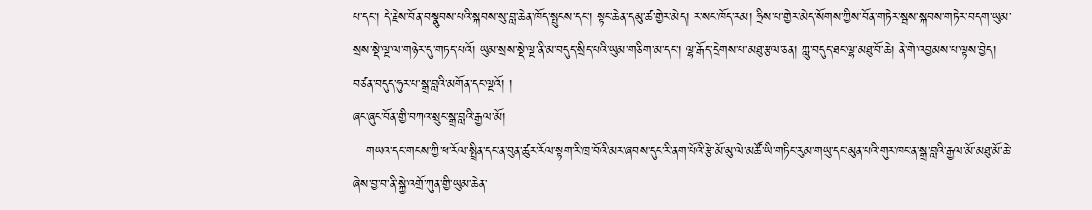པ་དང་། དེ་རྗེས་བོན་བསྣུབས་པའི་སྐབས་སུ་བླ་ཆེན་ཁོད་སྤུངས་དང་། སྟང་ཆེན་དམུ་ཚ་གྱེར་མེད། ར་སང་ཁོད་རམ། ཧྲིས་པ་གྱེར་མེད་སོགས་ཀྱིས་བོན་གཏེར་སྦས་སྐབས་གཏེར་བདག་ཡུམ་སྲས་སྡེ་ལྔ་ལ་གཉེར་དུ་གཏད་པའོ། ཡུམ་སྲས་སྡེ་ལྔ་ནི་མ་བདུད་སྲིད་པའི་ཡུམ་གཅིག་མ་དང་། ལྷ་རྒོད་དྲེགས་པ་མཐུ་རྩལ་ཅན། ཀླུ་བདུད་ཐང་ལྷ་མཐུ་བོ་ཆེ། ནེ་གེ་འབྱམས་པ་ལྟས་བྱེད། བཙན་བདུད་ཧུར་པ་སྒྲ་བླའི་མགོན་དང་ལྔའོ། །
ཞང་ཞུང་བོན་གྱི་བཀའ་སྲུང་སྒྲ་བླའི་རྒྱལ་མོ།
   གཡའ་དང་གངས་ཀྱི་ཕ་རོལ་སྤྲིན་དང་ན་བུན་ཚུར་རོལ་སྟག་རི་ཁྲ་བོའི་མར་ཞབས་དུང་རི་ནག་པོའི་རྩེ་མོ་མུ་ལེ་མཚོ་ཡི་གཏིང་རུམ་གཡུ་དང་མུན་པའི་གུར་ཁང་ན་སྒྲ་བླའི་རྒྱལ་མོ་མཐུ་མོ་ཆེ་ཞེས་བྱ་བ་ནི་སྐྱེ་འགྲོ་ཀུན་གྱི་ཡུམ་ཆེན་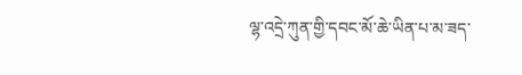ལྷ་འདྲེ་ཀུན་གྱི་དབང་མོ་ཆེ་ཡིན་པ་མ་ཟད་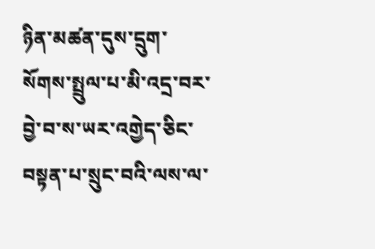ཉིན་མཚན་དུས་དྲུག་སོགས་སྤྲུལ་པ་མི་འདྲ་བར་བྱེ་བ་ས་ཡར་འགྱེད་ཅིང་བསྟན་པ་སྲུང་བའི་ལས་ལ་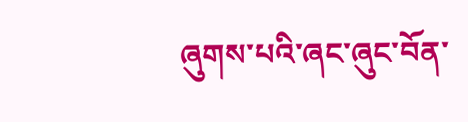ཞུགས་པའི་ཞང་ཞུང་བོན་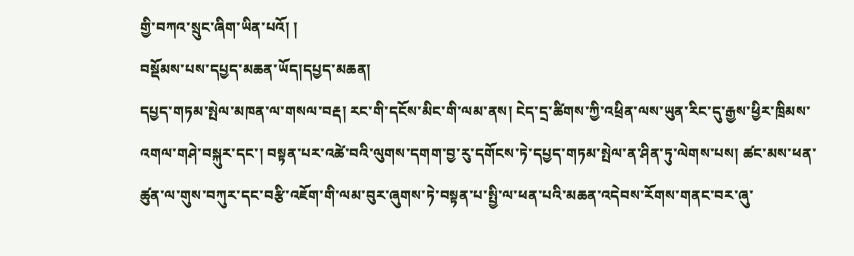གྱི་བཀའ་སྲུང་ཞིག་ཡིན་པའོ། །
བསྡོམས་པས་དཔྱད་མཆན་ཡོད།དཔྱད་མཆན།
དཔྱད་གཏམ་སྤེལ་མཁན་ལ་གསལ་བརྡ། རང་གི་དངོས་མིང་གི་ལམ་ནས། ངེད་དྲ་ཚིགས་ཀྱི་འཕྲིན་ལས་ཡུན་རིང་དུ་རྒྱས་ཕྱིར་ཁྲིམས་འགལ་གཤེ་བསྐུར་དང་། བསྟན་པར་འཚེ་བའི་ལུགས་དགག་བྱ་རུ་དགོངས་ཏེ་དཔྱད་གཏམ་སྤེལ་ན་ཤིན་ཏུ་ལེགས་པས། ཚང་མས་ཕན་ཚུན་ལ་གུས་བཀུར་དང་བརྩི་འཇོག་གི་ལམ་བུར་ཞུགས་ཏེ་བསྟན་པ་སྤྱི་ལ་ཕན་པའི་མཆན་འདེབས་རོགས་གནང་བར་ཞུ་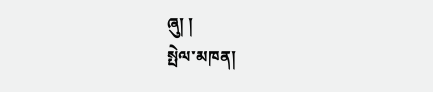ཞུ། །
སྤེལ་མཁན།